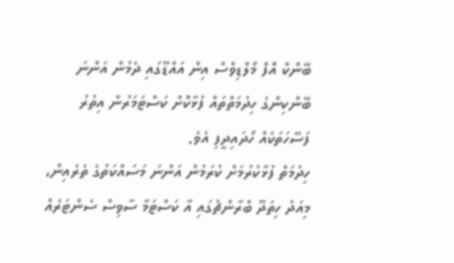ބޭންކް އޮފް މޯލްޑިވްސް އިން އައްޑޫގައި ދެމުން އަންނަ ބޭންކިންގެ ހިދުމަތްތައް ފުޅާކޮށް ކަސްޓަމަރުން އިތުރު ފަސޭހަތަކެއް ހޯދައިދީފި އެވެ.
ހިދުމަތް ފުޅާކުރުމަށް ކުރަމުން އަންނަ މަސައްކަތުގެ ތެރެއިން، މިއަދު ހިތަދޫ ބްރާންޗުގައި އާ ކަސްޓަމާ ސާވިސް ސެންޓަރެއް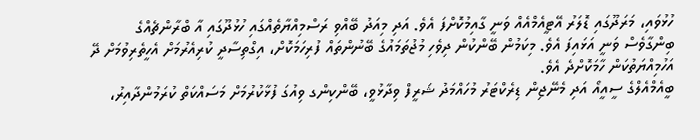ހުޅުވައި، މަރަދޫގައި ޑޮލަރު އޭޓީއެމްއެއް ވަނީ ގާއިމުކޮށްފަ އެވެ. އަދި މިއަދު ބޭއްވި ރަސްމިއްޔާތެއްގައި ހުޅުދޫގައި އާ ބްރާންޗެއްގެ ބިންގާވެސް ވަނީ އަޅައިފަ އެވެ. މިކަމުން ބޭންކުން ދިވެހި މުޖުތަމައުގެ ބޭނުންތައް ފުރިހަމަކޮށް، އިގްތިސާދީ ކުރިއެރުމަށް އެހީތެރިވުމަށް ދޭ އަހުމިއްޔަތުކަން ހާމަކޮށްދެ އެވެ.
ބީއެމްއެލްގެ ސީއީއޯ އަދި މެނޭޖިން ޑިރެކްޓަރު މުހައްމަދު ޝަރީފް ވިދާޅުވީ، ބޭންކިންގ ވިއުގަ ފުޅާކުރުމަށް މަސައްކަތް ކުރަމުންދާއިރު،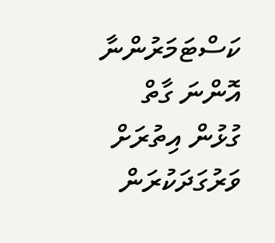ކަސްޓަމަރުންނާ އޮންނަ ގާތް ގުޅުން އިތުރަށް ވަރުގަދަކުރަން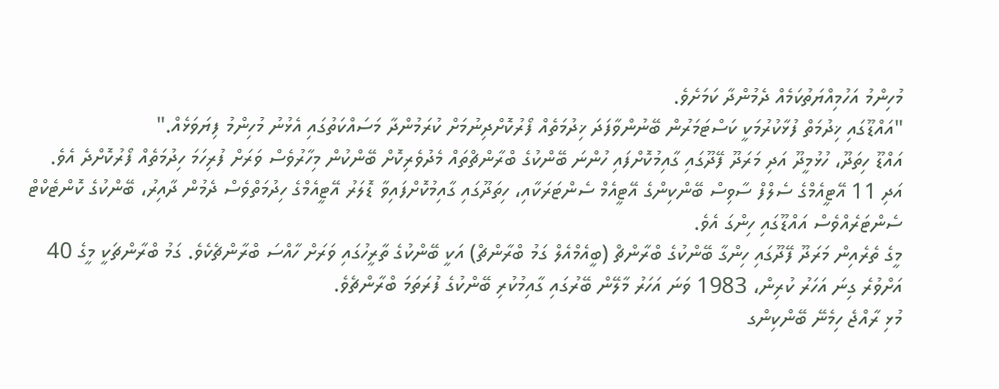މުހިންމު އަހުމިއްޔަތުކަމެއް ދެމުންދާ ކަމަށެވެ.
"އައްޑޫގައި ޚިދުމަތް ފުޅާކުރުމަކީ ކަސްޓަމަރުން ބޭނުންވާފަދަ ޚިދުމަތެއް ފޯރުކޮށްދިނުމަށް ކުރަމުންދާ މަސައްކަތުގައި އެޅުނު މުހިންމު ފިޔަވަޅެއް."
އައްޑޫ ހިތަދޫ، ހުޅުމީދޫ އަދި މަރަދޫ ފޭދޫގައި ގާއިމުކޮށްފައި ހުންނަ ބޭންކުގެ ބްރާންޗްތައް މެދުވެރިކޮށް ބޭންކުން މިހާރުވެސް ވަރަށް ފުރިހަމަ ހިދުމަތެއް ފޯރުކޮށްދެ އެވެ. އަދި 11 އޭޓީއެމްގެ ސެލްފް ސާވިސް ބޭންކިންގެ އޭޓީއެމް ސެންޓަރަކާއި، ހިތަދޫގައި ގާއިމުކޮށްފައިވާ ޑޮލަރު އޭޓީއެމްގެ ހިދުމަތްވެސް ދެމުން ދާއިރު، ބޭންކުގެ ކޮންޓެކްޓް ސެންޓަރެއްވެސް އައްޑޫގައި ހިންގަ އެވެ.
މީގެ ތެރެއިން މަރަދޫ ފޭދޫގައި ހިންގާ ބޭންކުގެ ބްރާންޗް (ބީއެމްއެލް ގަމު ބްރާންޗް) އަކީ ބޭންކުގެ ތާރީހުގައި ވަރަށް ހާއްސަ ބްރާންޗެކެވެ. ގަމު ބްރާންޗަކީ މީގެ 40 އަށްވުރެ ގިނަ އަހަރު ކުރިން، 1983 ވަނަ އަހަރު މާލޭން ބޭރުގައި ގާއިމުކުރި ބޭންކުގެ ފުރަތަމަ ބްރާންޗެވެ.
މުޅި ރާއްޖެ ހިމެނޭ ބޭންކިންގ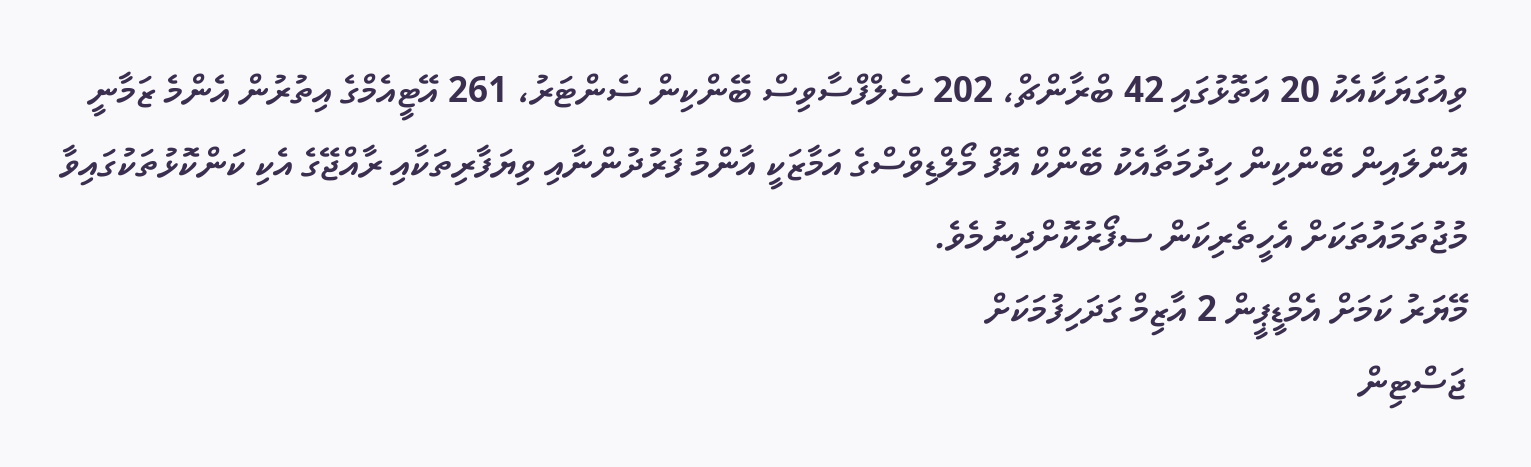ވިއުގަޔަކާއެކު 20 އަތޮޅުގައި 42 ބްރާންޗް، 202 ސެލްފްސާވިސް ބޭންކިން ސެންޓަރު، 261 އޭޓީއެމްގެ އިތުރުން އެންމެ ޒަމާނީ އޮންލައިން ބޭންކިން ހިދުމަތާއެކު ބޭންކް އޮފް މޯލްޑިވްސްގެ އަމާޒަކީ އާންމު ފަރުދުންނާއި ވިޔަފާރިތަކާއި ރާއްޖޭގެ އެކި ކަންކޮޅުތަކުގައިވާ މުޖުތަމައުތަކަށް އެހީތެރިކަން ސފޯރުކޮށްދިނުމެވެ.
މޭޔަރު ކަމަށް އެމްޑީޕީން 2 އާޒިމް ގަދަހިފުމަކަށް
ޖަސްޓިން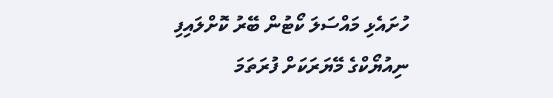ހުށައެޅި މައްސަލަ ކޯޓުން ބޭރު ކޮށްލައިފި
ނިއުޔޯކްގެ މޭޔަރަކަށް ފުރަތަމަ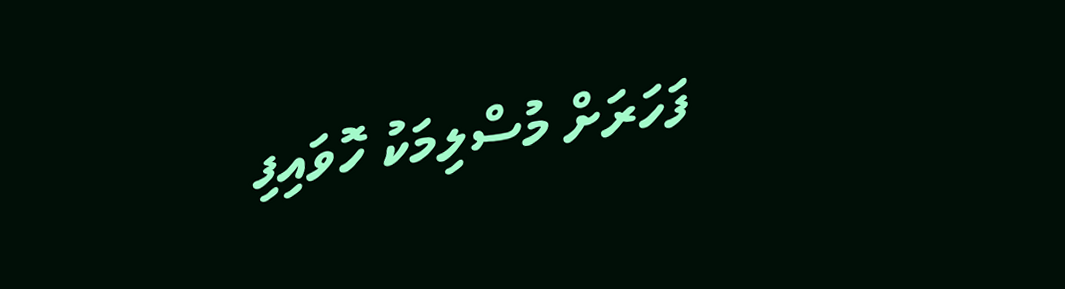ފަހަރަށް މުސްލިމަކު ހޮވައިފި